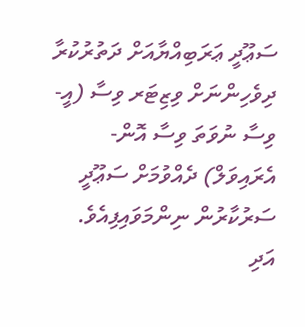ސަޢޫދީ ޢަރަބިއްޔާއަށް ދަތުރުކުރާ ދިވެހިންނަށް ވިޒިޓަރ ވިސާ (އީ-ވިސާ ނުވަތަ ވިސާ އޮން-އެރައިވަލް) ދެއްވުމަށް ސަޢޫދީ ސަރުކާރުން ނިންމަވައިފިއެވެ. އަދި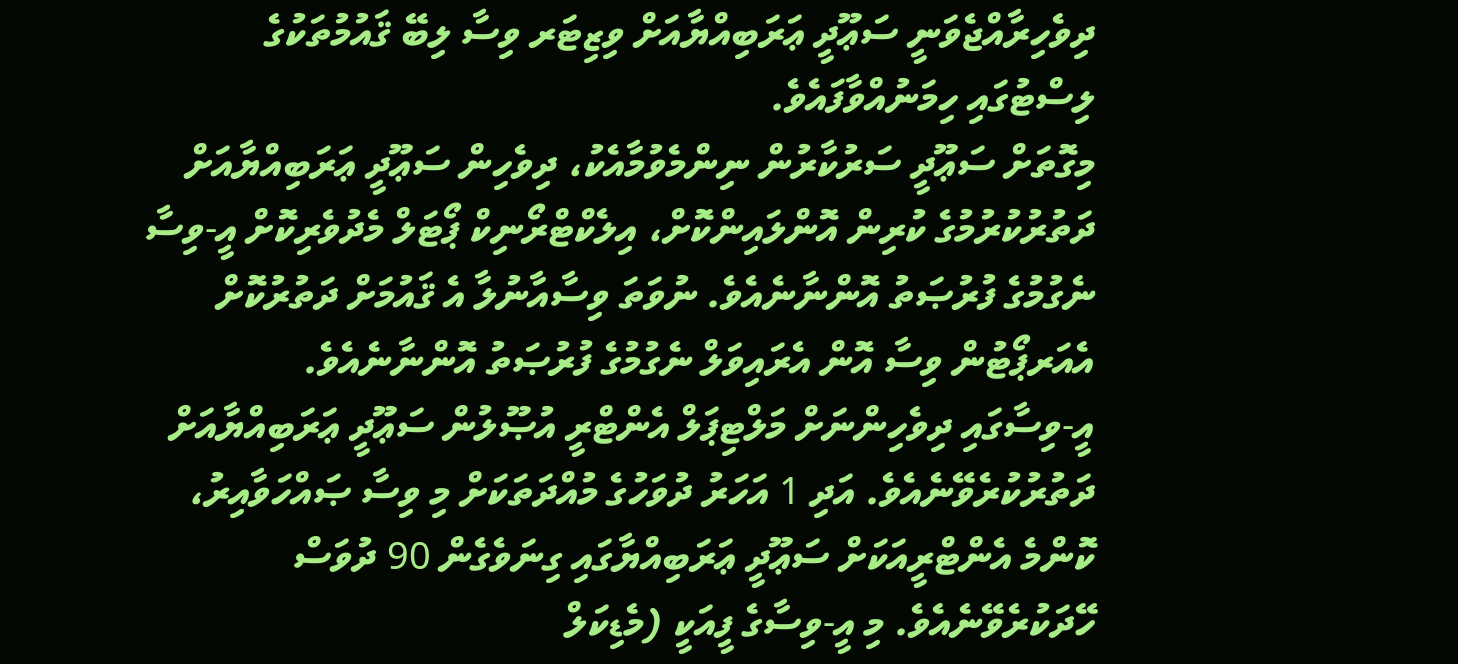ދިވެހިރާއްޖެވަނީ ސަޢޫދީ ޢަރަބިއްޔާއަށް ވިޒިޓަރ ވިސާ ލިބޭ ޤައުމުތަކުގެ ލިސްޓުގައި ހިމަނުއްވާފައެވެ.
މިގޮތަށް ސަޢޫދީ ސަރުކާރުން ނިންމެވުމާއެކު، ދިވެހިން ސަޢޫދީ ޢަރަބިއްޔާއަށް ދަތުރުކުރުމުގެ ކުރިން އޮންލައިންކޮށް، އިލެކްޓްރޯނިކް ޕޯޓަލް މެދުވެރިކޮށް އީ-ވިސާ ނެގުމުގެ ފުރުޞަތު އޮންނާނެއެވެ. ނުވަތަ ވިސާއާނުލާ އެ ޤައުމަށް ދަތުރުކޮށް އެއަރޕޯޓުން ވިސާ އޮން އެރައިވަލް ނެގުމުގެ ފުރުޞަތު އޮންނާނެއެވެ.
އީ-ވިސާގައި ދިވެހިންނަށް މަލްޓިޕަލް އެންޓްރީ އުޞޫލުން ސަޢޫދީ ޢަރަބިއްޔާއަށް ދަތުރުކުރެވޭނެއެވެ. އަދި 1 އަހަރު ދުވަހުގެ މުއްދަތަކަށް މި ވިސާ ޞައްހަވާއިރު، ކޮންމެ އެންޓްރީއަކަށް ސަޢޫދީ ޢަރަބިއްޔާގައި ގިނަވެގެން 90 ދުވަސް ހޭދަކުރެވޭނެއެވެ. މި އީ-ވިސާގެ ފީއަކީ (މެޑިކަލް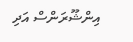އިންޝޫރަންސް އަދި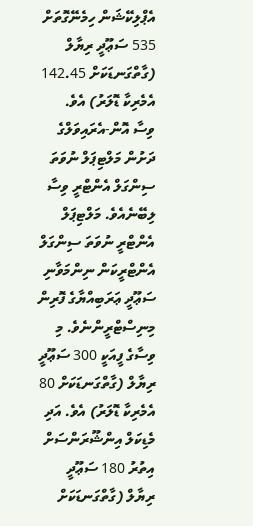އެޕްލިކޭޝަން ހިމެނޭގޮތަށް 535 ސަޢޫދީ ރިޔާލް (ގާތްގަނޑަކަށް 142.45 އެމެރިކާ ޑޮލަރު) އެވެ.
ވިސާ އޮން-އެރައިވަލްގެ ދަށުން މަލްޓިޕަލް ނުވަތަ ސިންގަލް އެންޓްރީ ވިސާ ލިބޭނެއެވެ. މަލްޓިޕަލް އެންޓްރީ ނުވަތަ ސިންގަލް އެންޓްރީކަން ނިންމަވާނި ސަޢޫދީ ޢަރަބިއްޔާގެ ފޮރިން މިނިސްޓްރީންނެވެ. މި ވިސާގެ ފީއަކީ 300 ސަޢޫދީ ރިޔާލް (ގާތްގަނޑަކަށް 80 އެމެރިކާ ޑޮލަރު) އެވެ. އަދި މެޑިކަލް އިންޝޫރަންސަށް އިތުރު 180 ސަޢޫދީ ރިޔާލް (ގާތްގަނޑަކަށް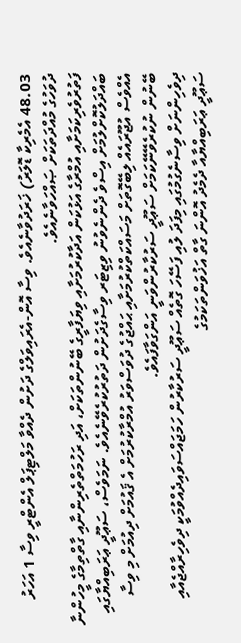48.03 އެމެރިކާ ޑޮލަރު) ޚަރަދުވާނެއެވެ. ވިސާ އޮން-އެރައިވަލްގެ ދަށުން ދެއްވާ މަލްޓިޕަލް އެންޓްރީ ވިސާ 1 އަހަރު ދުވަހުގެ މުއްދަތަކަށް ޞައްހަވާނެއެވެ.
ފަތުރުވެރިކަމަށާއި އުމްރާގެ އަޅުކަން އަދާކުރުމަށާއި ވިޔަފާރީގެ ބޭނުންތަކަށް، އަދި ރަހުމަތްތެރިންނާއި ގާތްތިމާގެ މީހުންނާ ބައްދަލުކޮށްލުމަށް އިސްވެ ދެންނެވުނު ވިޒިޓަރ ވިސާގެދަށުން ދަތުރުކުރެވޭނެއެވެ. ނަމަވެސް، ސަޢޫދީ ޢަރަބިއްޔާގައި އެއްވެސް އުޖޫރައެއް ލިބޭގޮތަށް މަސައްކަތްކުރުމަށާއި ޙައްޖުގެ ދުވަސްވަރު އުމްރާކުރުމަށް އެ ޤައުމަށް ދިއުމަށް މި ވިސާ ބޭނުން ނުކުރެވޭނޭކަމަށް ސަޢޫދީ ސަރުކާރުންވަނީ އަންގަވާފައެވެ.
ދިވެހިންނަށް ވިސާނެގުމުގައި މިފަދަ ލުއި ފަސޭހަ ގޮތެއް ސަޢޫދީ ސަރުކާރުން ހަމަޖައްސަވައިދެއްވުމަކީ ދިވެހިރާއްޖެއާއި ސަޢޫދީ ޢަރަބިއްޔާއާ ދެމެދު އޮންނަ ގާތް އަޚުވަންތަކަމުގެ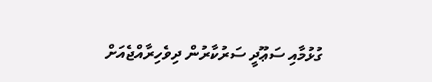ގުޅުމާއި ސަޢޫދީ ސަރުކާރުން ދިވެހިރާއްޖެއަށް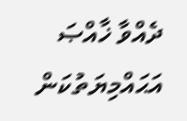ދެއްވާ ޚާއްޞަ އަޙައްމިޔަތުކަން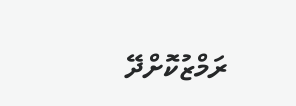ރަމްޒުކޮށްދޭ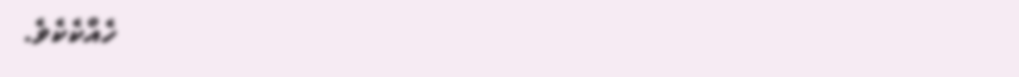ހެއްކެކެވެ.